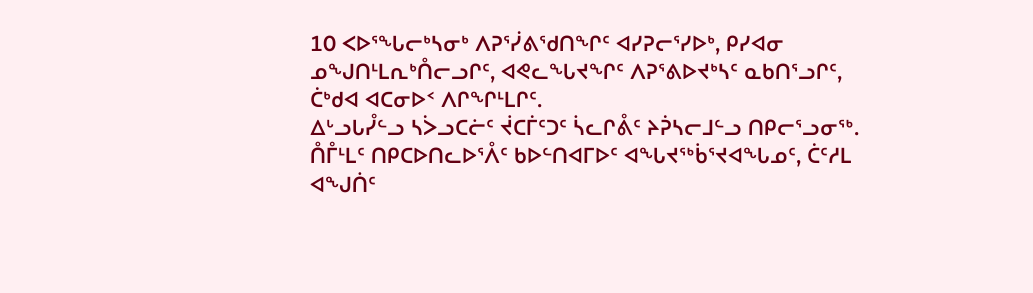10 ᐸᐅᕐᖓᓕᒃᓴᓂᒃ ᐱᕈᕐᓰᕕᖁᑎᖏᑦ ᐊᓯᕈᓕᕐᓯᐅᒃ, ᑭᓯᐊᓂ ᓄᖑᑎᒻᒪᕆᒃᑍᓕᓗᒋᑦ, ᐊᕙᓚᖓᔪᖏᑦ ᐱᕈᕐᕕᐅᔪᒃᓴᑦ ᓇᑲᑎᕐᓗᒋᑦ, ᑖᒃᑯᐊ ᐊᑕᓂᐅᑉ ᐱᒋᖏᒻᒪᒋᑦ.
ᐃᒡᓗᒐᓮᓪᓗ ᓴᐴᓗᑕᓖᑦ ᔫᑕᒦᑦᑐᑦ ᓵᓚᒋᕔᑦ ᔨᕉᓴᓕᒧᓪᓗ ᑎᑭᓕᕐᓗᓂᖅ.
ᑍᒤᒻᒪᑦ ᑎᑭᑕᐅᑎᓚᐅᕐᐰᑦ ᑲᐅᓪᑎᐊᒥᐅᑦ ᐊᖓᔪᖅᑳᕐᔪᐊᖓᓄᑦ, ᑖᑦᓱᒪ ᐊᖑᑏᑦ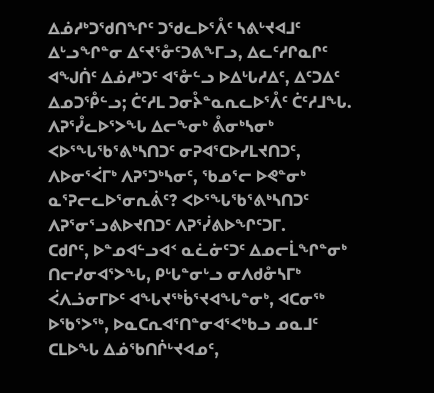ᐃᓅᓱᒃᑐᖁᑎᖏᑦ ᑐᖁᓚᐅᕐᐰᑦ ᓴᕕᒡᔪᐊᒧᑦ ᐃᒡᓗᖏᓐᓂ ᐃᑦᔪᕐᓁᑦᑐᕕᖕᒥᓗ, ᐃᓚᑦᓱᒋᓇᒋᑦ ᐊᖑᑏᑦ ᐃᓅᓱᒃᑐᑦ ᐊᕐᓁᓪᓗ ᐅᐃᒡᒐᓱᐃᑦ, ᐃᑦᑐᐃᑦ ᐃᓄᑐᕾᓪᓗ; ᑖᑦᓱᒪ ᑐᓂᔧᓐᓇᕆᓚᐅᕐᐰᑦ ᑖᑦᓱᒧᖓ.
ᐱᕈᕐᓮᓚᐅᕐᐳᖓ ᐃᓕᖕᓂᒃ ᕔᓂᒃᓴᓂᒃ ᐸᐅᕐᖓᖃᕐᕕᒃᓴᑎᑐᑦ ᓂᕈᐊᕐᑕᐅᓯᒪᔪᑎᑐᑦ, ᐱᐅᓂᕐᐹᒥᒃ ᐱᕈᕐᑐᒃᓴᓂᑦ, ᖃᓄᕐᓕ ᐅᕙᓐᓂᒃ ᓇᕐᕈᓕᓚᐅᕐᓂᕆᕖᑦ? ᐸᐅᕐᖓᖃᕐᕕᒃᓴᑎᑐᑦ ᐱᕈᕐᓂᕐᓗᕕᐅᔪᑎᑐᑦ ᐱᕈᕐᓰᕕᐅᖏᑦᑐᒥ.
ᑕᑯᒋᑦ, ᐅᓐᓄᐊᓪᓗᐊᑉ ᓇᓛᓃᑦᑐᑦ ᐃᓄᓕᒫᖏᓐᓂᒃ ᑎᓕᓯᓂᐊᕐᐳᖓ, ᑭᒡᒐᓐᓂᒡᓗ ᓂᐱᑯᓁᓴᒥᒃ ᐹᐱᓘᓂᒥᐅᑦ ᐊᖓᔪᖅᑳᕐᔪᐊᖓᓐᓂᒃ, ᐊᑕᓂᖅ ᐅᖃᕐᐳᖅ, ᐅᓇᑕᕆᐊᕐᑎᓐᓂᐊᕐᐸᒃᑲᓗ ᓄᓇᒧᑦ ᑕᒪᐅᖓ ᐃᓅᖃᑎᒌᒡᔪᐊᓄᑦ,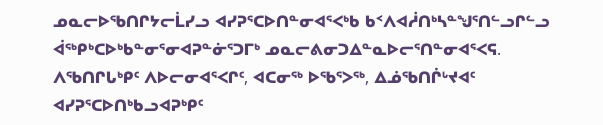ᓄᓇᓕᐅᖃᑎᒋᔭᓕᒫᓯᓗ ᐊᓯᕈᕐᑕᐅᑎᓐᓂᐊᕐᐸᒃᑲ ᑲᑉᐱᐊᓲᑎᒃᓴᓐᖑᕐᑎᓪᓗᒋᓪᓗ ᐋᖅᑭᒃᑕᐅᒃᑲᓐᓂᕐᓂᐊᕈᓐᓃᕐᑐᒥᒃ ᓄᓇᓕᕕᓂᑐᐃᓐᓇᐅᓕᕐᑎᓐᓂᐊᕐᐸᕋ.
ᐱᖃᑎᒋᒐᒃᑭᑦ ᐱᐅᓕᓂᐊᕐᐸᒋᑦ, ᐊᑕᓂᖅ ᐅᖃᕐᐳᖅ, ᐃᓅᖃᑎᒌᒡᔪᐊᑦ ᐊᓯᕈᕐᑕᐅᑎᒃᑲᓗᐊᕈᒃᑭᑦ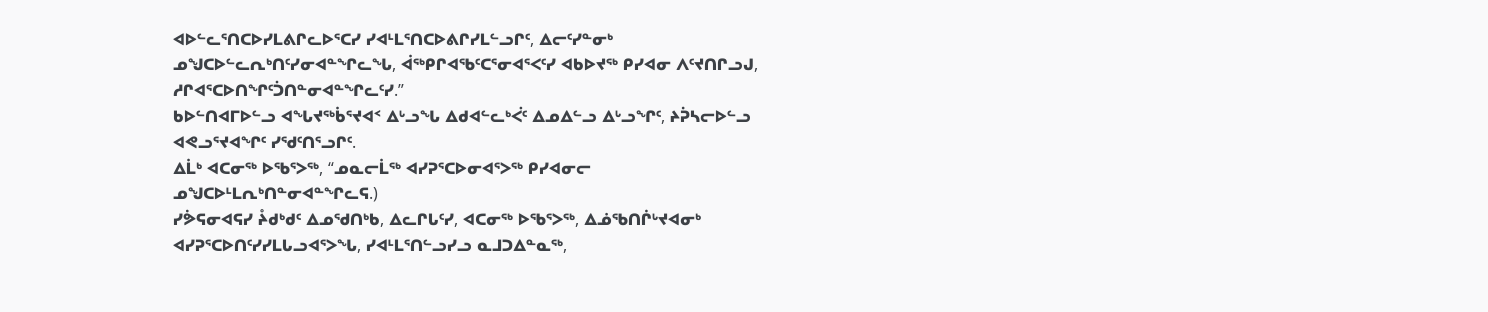ᐊᐅᓪᓚᕐᑎᑕᐅᓯᒪᕕᒋᓚᐅᕐᑕᓯ ᓯᐊᒻᒪᕐᑎᑕᐅᕕᒋᓯᒪᓪᓗᒋᑦ, ᐃᓕᑦᓯᓐᓂᒃ ᓄᖑᑕᐅᓪᓚᕆᒃᑎᑦᓯᓂᐊᓐᖏᓚᖓ, ᐋᖅᑭᒋᐊᖃᑦᑕᕐᓂᐊᕐᐸᑦᓯ ᐊᑲᐅᔪᖅ ᑭᓯᐊᓂ ᐱᑦᔪᑎᒋᓗᒍ, ᓱᒋᐊᕐᑕᐅᑎᖏᑦᑑᑎᓐᓂᐊᓐᖏᓚᑦᓯ.”
ᑲᐅᓪᑎᐊᒥᐅᓪᓗ ᐊᖓᔪᖅᑳᕐᔪᐊᑉ ᐃᒡᓗᖓ ᐃᑯᐊᓪᓚᒃᐹᑦ ᐃᓄᐃᓪᓗ ᐃᒡᓗᖏᑦ, ᔨᕉᓴᓕᐅᓪᓗ ᐊᕙᓗᕐᔪᐊᖏᑦ ᓯᖁᑦᑎᕐᓗᒋᑦ.
ᐃᒫᒃ ᐊᑕᓂᖅ ᐅᖃᕐᐳᖅ, “ᓄᓇᓕᒫᖅ ᐊᓯᕈᕐᑕᐅᓂᐊᕐᐳᖅ ᑭᓯᐊᓂᓕ ᓄᖑᑕᐅᒻᒪᕆᒃᑎᓐᓂᐊᓐᖏᓚᕋ.)
ᓯᕘᕋᓂᐊᕋᓯ ᔧᑯᒃᑯᑦ ᐃᓄᖁᑎᒃᑲ, ᐃᓚᒋᒐᑦᓯ, ᐊᑕᓂᖅ ᐅᖃᕐᐳᖅ, ᐃᓅᖃᑎᒌᒡᔪᐊᓂᒃ ᐊᓯᕈᕐᑕᐅᑎᑦᓯᓯᒪᒐᓗᐊᕐᐳᖓ, ᓯᐊᒻᒪᕐᑎᓪᓗᓯᓗ ᓇᒧᑐᐃᓐᓇᖅ,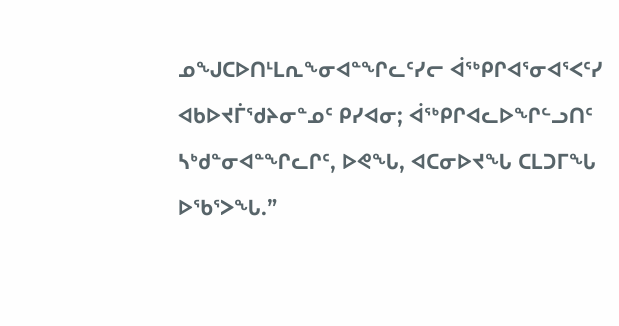ᓄᖑᑕᐅᑎᒻᒪᕆᖕᓂᐊᓐᖏᓚᑦᓯᓕ ᐋᖅᑭᒋᐊᕐᓂᐊᕐᐸᑦᓯ ᐊᑲᐅᔪᒦᖁᔨᓂᓐᓄᑦ ᑭᓯᐊᓂ; ᐋᖅᑭᒋᐊᓚᐅᖏᓪᓗᑎᑦ ᓴᒃᑯᓐᓂᐊᓐᖏᓚᒋᑦ, ᐅᕙᖓ, ᐊᑕᓂᐅᔪᖓ ᑕᒪᑐᒥᖓ ᐅᖃᕐᐳᖓ.”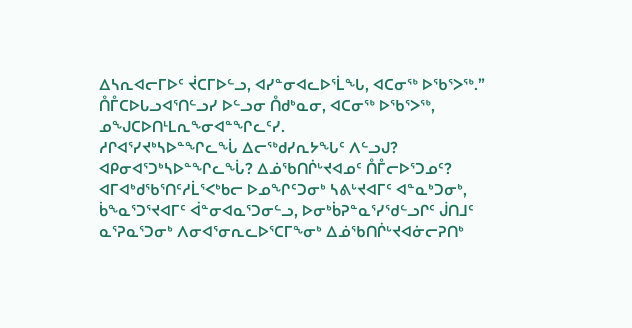ᐃᓴᕆᐊᓕᒥᐅᑦ ᔫᑕᒥᐅᓪᓗ, ᐊᓯᓐᓂᐊᓚᐅᕐᒫᖓ, ᐊᑕᓂᖅ ᐅᖃᕐᐳᖅ.”
ᑍᒤᑕᐅᒐᓗᐊᕐᑎᓪᓗᓯ ᐅᓪᓗᓂ ᑍᑯᒃᓇᓂ, ᐊᑕᓂᖅ ᐅᖃᕐᐳᖅ, ᓄᖑᑕᐅᑎᒻᒪᕆᖕᓂᐊᓐᖏᓚᑦᓯ.
ᓱᒋᐊᕐᓯᔪᒃᓴᐅᓐᖏᓚᖔ ᐃᓕᖅᑯᓯᕆᔭᖓᑦ ᐱᓪᓗᒍ? ᐊᑭᓂᐊᕐᑐᒃᓴᐅᓐᖏᓚᖔ? ᐃᓅᖃᑎᒌᒡᔪᐊᓄᑦ ᑍᒤᓕᐅᕐᑐᓄᑦ?
ᐊᒥᐊᒃᑯᖃᕐᑎᑦᓱᒫᕐᐸᒃᑲᓕ ᐅᓄᖏᑦᑐᓂᒃ ᓴᕕᒡᔪᐊᒥᑦ ᐊᓐᓇᒃᑐᓂᒃ, ᑳᖕᓇᕐᑐᕐᔪᐊᒥᑦ ᐋᓐᓂᐊᓇᕐᑐᓂᓪᓗ, ᐅᓂᒃᑳᕈᓐᓇᕐᓯᖁᓪᓗᒋᑦ ᒎᑎᒧᑦ ᓇᕐᕈᓇᕐᑐᓂᒃ ᐱᓂᐊᕐᓂᕆᓚᐅᕐᑕᒥᖕᓂᒃ ᐃᓅᖃᑎᒌᒡᔪᐊᓃᓕᕈᑎᒃ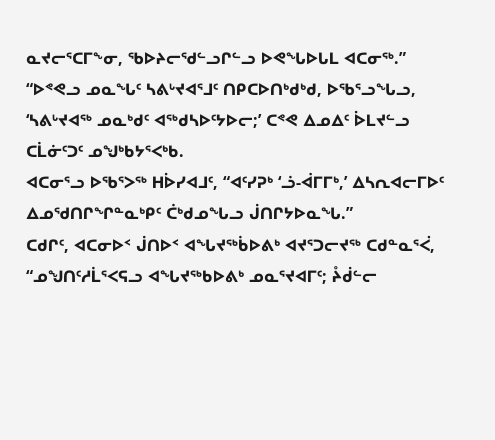ᓇᔪᓕᕐᑕᒥᖕᓂ, ᖃᐅᔨᓕᖁᓪᓗᒋᓪᓗ ᐅᕙᖓᐅᒐᒪ ᐊᑕᓂᖅ.”
“ᐅᕝᕙᓗ ᓄᓇᖓᑦ ᓴᕕᒡᔪᐊᕐᒧᑦ ᑎᑭᑕᐅᑎᒃᑯᒃᑯ, ᐅᖃᕐᓗᖓᓗ, ‘ᓴᕕᒡᔪᐊᖅ ᓄᓇᒃᑯᑦ ᐊᖅᑯᓴᐅᑦᔭᐅᓕ;’ ᑕᕝᕙ ᐃᓄᐃᑦ ᐆᒪᔪᓪᓗ ᑕᒫᓃᑦᑐᑦ ᓄᖑᒃᑲᔭᕐᐸᒃᑲ.
ᐊᑕᓂᕐᓗ ᐅᖃᕐᐳᖅ ᕼᐆᓯᐊᒧᑦ, “ᐊᑦᓯᕈᒃ ‘ᓘ-ᐋᒥᒥᒃ,’ ᐃᓴᕆᐊᓕᒥᐅᑦ ᐃᓄᖁᑎᒋᖏᓐᓇᒃᑭᑦ ᑖᒃᑯᓄᖓᓗ ᒎᑎᒋᔭᐅᓇᖓ.”
ᑕᑯᒋᑦ, ᐊᑕᓂᐅᑉ ᒎᑎᐅᑉ ᐊᖓᔪᖅᑳᐅᕕᒃ ᐊᔪᕐᑐᓕᔪᖅ ᑕᑯᓐᓇᕐᐹ, “ᓄᖑᑎᑦᓱᒫᕐᐸᕋᓗ ᐊᖓᔪᖅᑲᐅᕕᒃ ᓄᓇᕐᔪᐊᒥᑦ; ᔧᑰᓪᓕ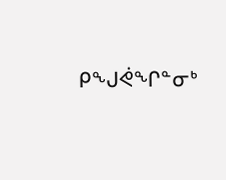ᑭᖑᕚᖏᓐᓂᒃ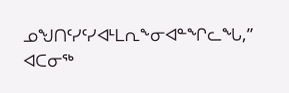ᓄᖑᑎᑦᓯᑦᓯᐊᒻᒪᕆᖕᓂᐊᓐᖏᓚᖓ,” ᐊᑕᓂᖅ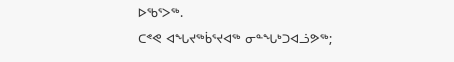ᐅᖃᕐᐳᖅ.
ᑕᕝᕙ ᐊᖓᔪᖅᑳᕐᔪᐊᖅ ᓂᓐᖓᒃᑐᐊᓘᕗᖅ;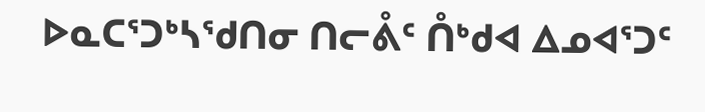ᐅᓇᑕᕐᑐᒃᓴᖁᑎᓂ ᑎᓕᕔᑦ ᑍᒃᑯᐊ ᐃᓄᐊᕐᑐᑦ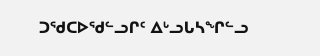ᑐᖁᑕᐅᖁᓪᓗᒋᑦ ᐃᒡᓗᒐᓴᖏᓪᓗ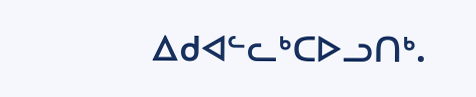ᐃᑯᐊᓪᓚᒃᑕᐅᓗᑎᒃ.